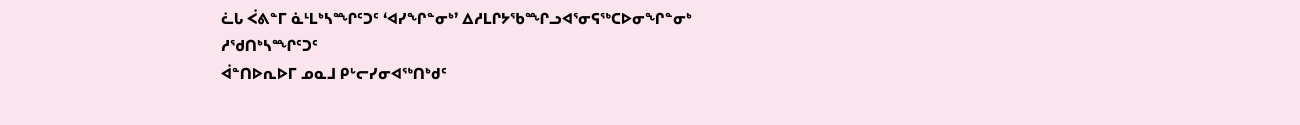ᓛᒐ ᐹᕕᓐᒥ ᓈᒻᒪᒃᓴᙱᑦᑐᑦ ‘ᐊᓯᖏᓐᓂᒃ’ ᐃᓱᒪᒋᔭᖃᙱᓗᐊᕐᓂᕋᖅᑕᐅᓂᖏᓐᓂᒃ ᓱᖁᑎᒃᓴᙱᑦᑐᑦ
ᐋᓐᑎᐅᕆᐅᒥ ᓄᓇᒧ ᑭᒡᓕᓯᓂᐊᖅᑎᒃᑯᑦ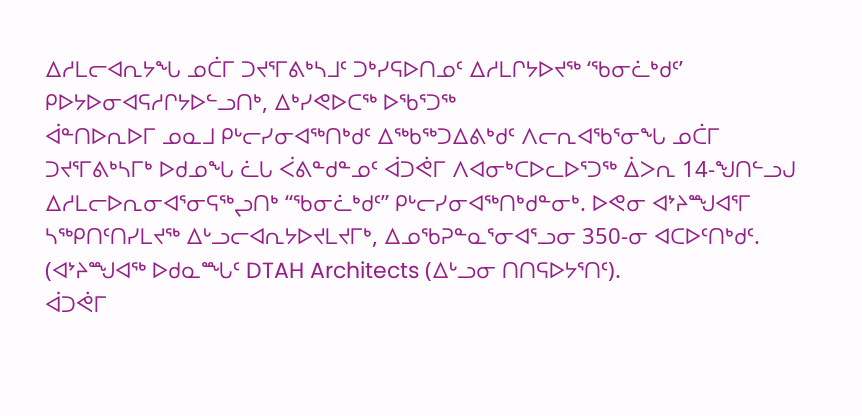ᐃᓱᒪᓕᐊᕆᔭᖓ ᓄᑖᒥ ᑐᔪᕐᒥᕕᒃᓴᒧᑦ ᑐᒃᓯᕋᐅᑎᓄᑦ ᐃᓱᒪᒋᔭᐅᔪᖅ ‘ᖃᓂᓛᒃᑯᑦ’ ᑭᐅᔭᐅᓂᐊᕋᓱᒋᔭᐅᓪᓗᑎᒃ, ᐃᒃᓯᕙᐅᑕᖅ ᐅᖃᕐᑐᖅ
ᐋᓐᑎᐅᕆᐅᒥ ᓄᓇᒧ ᑭᒡᓕᓯᓂᐊᖅᑎᒃᑯᑦ ᐃᖅᑲᖅᑐᐃᕕᒃᑯᑦ ᐱᓕᕆᐊᖃᕐᓂᖓ ᓄᑖᒥ ᑐᔪᕐᒥᕕᒃᓴᒥᒃ ᐅᑯᓄᖓ ᓛᒐ ᐹᕕᓐᑯᓐᓄᑦ ᐋᑐᕚᒥ ᐱᐊᓂᒃᑕᐅᓚᐅᕐᑐᖅ ᐄᐳᕆ 14-ᖑᑎᓪᓗᒍ ᐃᓱᒪᓕᐅᕆᓂᐊᕐᓂᕋᖅᖢᑎᒃ “ᖃᓂᓛᒃᑯᑦ” ᑭᒡᓕᓯᓂᐊᖅᑎᒃᑯᓐᓂᒃ. ᐅᕙᓂ ᐊᔾᔨᙳᐊᕐᒥ ᓴᖅᑭᑎᑦᑎᓯᒪᔪᖅ ᐃᒡᓗᓕᐊᕆᔭᐅᔪᒪᔪᒥᒃ, ᐃᓄᖃᕈᓐᓇᕐᓂᐊᕐᓗᓂ 350-ᓂ ᐊᑕᐅᑦᑎᒃᑯᑦ. (ᐊᔾᔨᙳᐊᖅ ᐅᑯᓇᙵᑦ DTAH Architects (ᐃᒡᓗᓂ ᑎᑎᕋᐅᔭᕐᑎᑦ).
ᐋᑐᕚᒥ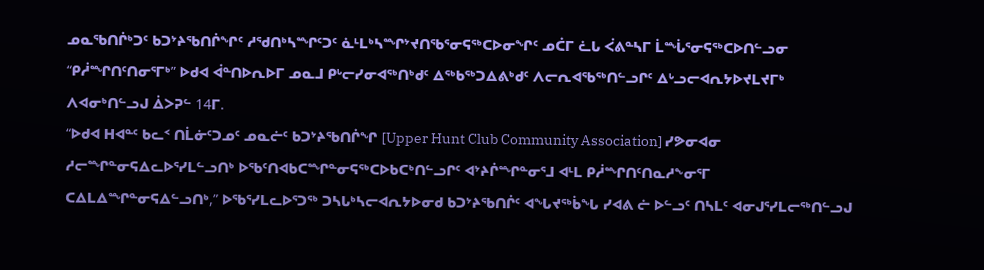ᓄᓇᖃᑎᒌᒃᑐᑦ ᑲᑐᔾᔨᖃᑎᒌᖏᑦ ᓱᖁᑎᒃᓴᙱᑦᑐᑦ ᓈᒻᒪᒃᓴᙱᔾᔪᑎᖃᕐᓂᕋᖅᑕᐅᓂᖏᑦ ᓄᑖᒥ ᓛᒐ ᐹᕕᓐᓴᒥ ᒫᙶᕐᓂᕋᖅᑕᐅᑎᓪᓗᓂ “ᑭᓲᙱᑎᑦᑎᓂᕐᒥᒃ” ᐅᑯᐊ ᐋᓐᑎᐅᕆᐅᒥ ᓄᓇᒧ ᑭᒡᓕᓯᓂᐊᖅᑎᒃᑯᑦ ᐃᖅᑲᖅᑐᐃᕕᒃᑯᑦ ᐱᓕᕆᐊᖃᖅᑎᓪᓗᒋᑦ ᐃᒡᓗᓕᐊᕆᔭᐅᔪᒪᔪᒥᒃ ᐱᐊᓂᒃᑎᓪᓗᒍ ᐄᐳᕈᓪ 14ᒥ.
“ᐅᑯᐊ ᕼᐊᓐᑦ ᑲᓚᑉ ᑎᒫᓃᑦᑐᓄᑦ ᓄᓇᓖᑦ ᑲᑐᔾᔨᖃᑎᒌᖏ [Upper Hunt Club Community Association] ᓯᕗᓂᐊᓂ ᓱᓕᙱᓐᓂᕋᐃᓚᐅᕐᓯᒪᓪᓗᑎᒃ ᐅᖃᑦᑎᐊᑲᑕᙱᓐᓂᕋᖅᑕᐅᑲᑕᒃᑎᓪᓗᒋᑦ ᐊᔾᔨᒌᙱᓐᓂᕐᒧ ᐊᒻᒪ ᑭᓲᙱᑎᑦᑎᓇᓱᖕᓂᕐᒥ ᑕᐃᒪᐃᙱᓐᓂᕋᐃᓪᓗᑎᒃ,” ᐅᖃᕐᓯᒪᓚᐅᕐᑐᖅ ᑐᓴᒐᒃᓴᓕᐊᕆᔭᐅᓂᑯ ᑲᑐᔾᔨᖃᑎᒌᑦ ᐊᖓᔪᖅᑳᖓ ᓯᐊᕕ ᓖ ᐅᓪᓗᑦ ᑎᓴᒪᑦ ᐊᓂᒍᕐᓯᒪᓕᖅᑎᓪᓗᒍ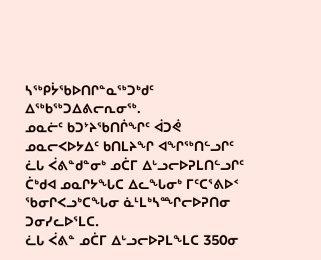ᓴᖅᑭᔮᖃᐅᑎᒋᓐᓇᖅᑐᒃᑯᑦ ᐃᖅᑲᖅᑐᐃᕕᓕᕆᓂᖅ.
ᓄᓇᓖᑦ ᑲᑐᔾᔨᖃᑎᒌᖏᑦ ᐋᑐᕚ ᓄᓇᓕᐸᐅᔭᐃᑦ ᑲᑎᒪᔨᖏ ᐊᖏᖅᑎᓪᓗᒋᑦ ᓛᒐ ᐹᕕᓐᑯᓐᓂᒃ ᓄᑖᒥ ᐃᒡᓗᓕᐅᕈᒪᑎᓪᓗᒋᑦ ᑖᒃᑯᐊ ᓄᓇᒋᔭᖓᑕ ᐃᓚᖓᓂᒃ ᒥᑦᑕᕐᕕᐅᑉ ᖃᓂᒋᐸᓗᒃᑕᖓᓂ ᓈᒻᒪᒃᓴᙱᓕᐅᕈᑎᓂ ᑐᓂᓯᓚᐅᕐᒪᑕ.
ᓛᒐ ᐹᕕᓐ ᓄᑖᒥ ᐃᒡᓗᓕᐅᕈᒪᖕᒪᑕ 350ᓂ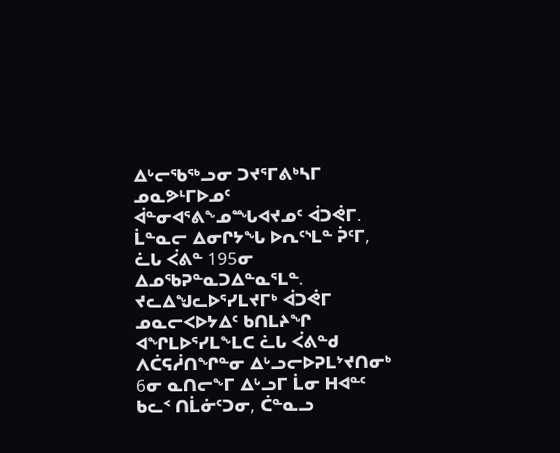ᐃᒡᓕᖃᖅᓗᓂ ᑐᔪᕐᒥᕕᒃᓴᒥ ᓄᓇᕗᒻᒥᐅᓄᑦ ᐋᓐᓂᐊᕐᕕᖕᓄᙵᐊᔪᓄᑦ ᐋᑐᕚᒥ. ᒫᓐᓇᓕ ᐃᓂᒋᔭᖓ ᐅᕆᑦᔅᒪᓐ ᕉᑦᒥ, ᓛᒐ ᐹᕕᓐ 195ᓂ ᐃᓄᖃᕈᓐᓇᑐᐃᓐᓇᕐᒪᓐ.
ᔪᓚᐃᖑᓚᐅᕐᓯᒪᔪᒥᒃ ᐋᑐᕚᒥ ᓄᓇᓕᐸᐅᔭᐃᑦ ᑲᑎᒪᔨᖏ ᐊᖏᒪᐅᕐᓯᒪᖕᒪᑕ ᓛᒐ ᐹᕕᓐᑯ ᐱᑖᕋᓲᑎᖏᓐᓂ ᐃᒡᓗᓕᐅᕈᒪᔾᔪᑎᓂᒃ 6ᓂ ᓇᑎᓕᖕᒥ ᐃᒡᓗᒥ ᒫᓂ ᕼᐊᓐᑦ ᑲᓚᑉ ᑎᒫᓃᑦᑐᓂ, ᑖᓐᓇᓗ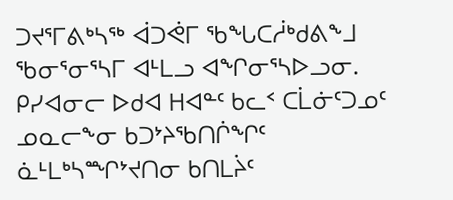ᑐᔪᕐᒥᕕᒃᓴᖅ ᐋᑐᕚᒥ ᖃᖓᑕᓲᒃᑯᕕᖕᒧ ᖃᓂᕐᓂᕐᓴᒥ ᐊᒻᒪᓗ ᐊᖏᓂᕐᓴᐅᓗᓂ.
ᑭᓯᐊᓂᓕ ᐅᑯᐊ ᕼᐊᓐᑦ ᑲᓚᑉ ᑕᒫᓃᑦᑐᓄᑦ ᓄᓇᓕᖕᓂ ᑲᑐᔾᔨᖃᑎᒌᖏᑦ ᓈᒻᒪᒃᓴᙱᔾᔪᑎᓂ ᑲᑎᒪᔩᑦ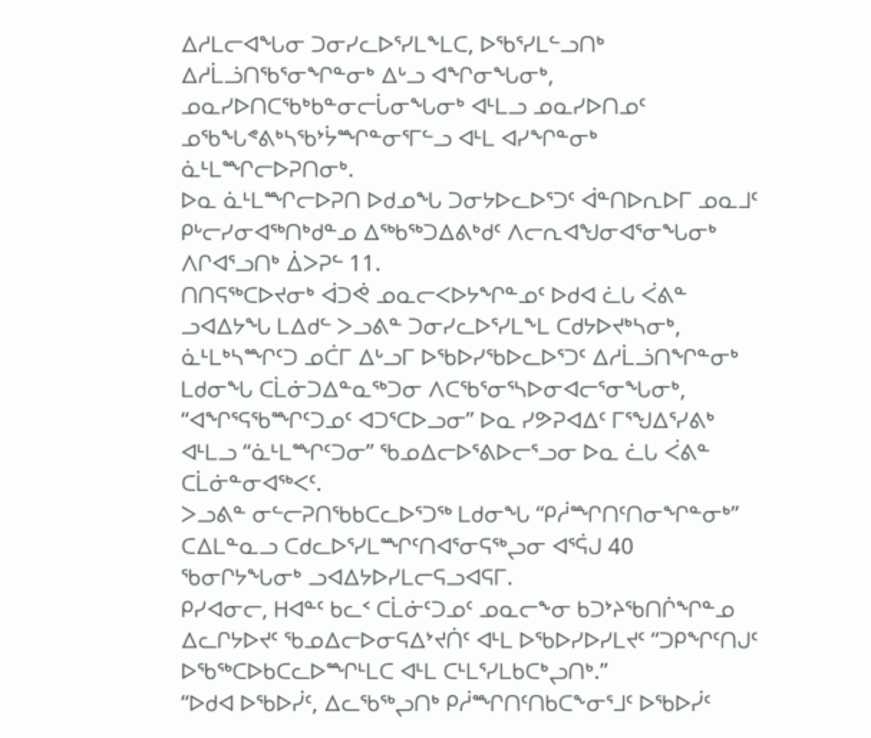ᐃᓱᒪᓕᐊᖓᓂ ᑐᓂᓯᓚᐅᕐᓯᒪᖕᒪᑕ, ᐅᖃᕐᓯᒪᓪᓗᑎᒃ ᐃᓱᒫᓘᑎᖃᕐᓂᖏᓐᓂᒃ ᐃᒡᓗ ᐊᖏᓂᖓᓂᒃ, ᓄᓇᓯᐅᑎᑕᖃᒃᑲᓐᓂᓕᒑᓂᖓᓂᒃ ᐊᒻᒪᓗ ᓄᓇᓯᐅᑎᓄᑦ ᓄᖃᖓᕝᕕᒃᓴᖃᔾᔮᙱᓐᓂᕐᒥᓪᓗ ᐊᒻᒪ ᐊᓯᖏᓐᓂᒃ ᓈᒻᒪᙱᓕᐅᕈᑎᓂᒃ.
ᐅᓇ ᓈᒻᒪᙱᓕᐅᕈᑎ ᐅᑯᓄᖓ ᑐᓂᔭᐅᓚᐅᕐᑐᑦ ᐋᓐᑎᐅᕆᐅᒥ ᓄᓇᒧᑦ ᑭᒡᓕᓯᓂᐊᖅᑎᒃᑯᓐᓄ ᐃᖅᑲᖅᑐᐃᕕᒃᑯᑦ ᐱᓕᕆᐊᖑᓂᐊᕐᓂᖓᓂᒃ ᐱᒋᐊᕐᓗᑎᒃ ᐄᐳᕈᓪ 11.
ᑎᑎᕋᖅᑕᐅᔪᓂᒃ ᐋᑐᕚ ᓄᓇᓕᐸᐅᔭᖏᓐᓄᑦ ᐅᑯᐊ ᓛᒐ ᐹᕕᓐ ᓗᐊᐃᔭᖓ ᒪᐃᑯᓪ ᐳᓗᕕᓐ ᑐᓂᓯᓚᐅᕐᓯᒪᖕᒪ ᑕᑯᔭᐅᔪᒃᓴᓂᒃ, ᓈᒻᒪᒃᓴᙱᑦᑐ ᓄᑖᒥ ᐃᒡᓗᒥ ᐅᖃᐅᓯᖃᐅᓚᐅᕐᑐᑦ ᐃᓱᒫᓘᑎᖏᓐᓂᒃ ᒪᑯᓂᖓ ᑕᒫᓃᑐᐃᓐᓇᖅᑐᓂ ᐱᑕᖃᕐᓂᕐᓴᐅᓂᐊᓕᕐᓂᖓᓂᒃ, “ᐊᖏᕐᕋᖃᙱᑦᑐᓄᑦ ᐊᑐᕐᑕᐅᓗᓂ” ᐅᓇ ᓯᕗᕈᐊᐃᑦ ᒥᕐᖑᐃᕐᓯᕕᒃ ᐊᒻᒪᓗ “ᓈᒻᒪᙱᑦᑐᓂ” ᖃᓄᐃᓕᐅᕐᕕᐅᓕᕐᓗᓂ ᐅᓇ ᓛᒐ ᐹᕕᓐ ᑕᒫᓃᓐᓂᐊᖅᐸᑦ.
ᐳᓗᕕᓐ ᓂᓪᓕᕈᑎᖃᑲᑕᓚᐅᕐᑐᖅ ᒪᑯᓂᖓ “ᑭᓲᙱᑎᑦᑎᓂᖏᓐᓂᒃ” ᑕᐃᒪᓐᓇᓗ ᑕᑯᓚᐅᕐᓯᒪᙱᑦᑎᐊᕐᓂᕋᖅᖢᓂ ᐊᕐᕌᒍ 40 ᖃᓂᒋᔭᖓᓂᒃ ᓗᐊᐃᔭᐅᓯᒪᓕᕋᓗᐊᕋᒥ.
ᑭᓯᐊᓂᓕ, ᕼᐊᓐᑦ ᑲᓚᑉ ᑕᒫᓃᑦᑐᓄᑦ ᓄᓇᓕᖕᓂ ᑲᑐᔾᔨᖃᑎᒌᖏᓐᓄ ᐃᓚᒋᔭᐅᔪᑦ ᖃᓄᐃᓕᐅᓂᕋᐃᔾᔪᑏᑦ ᐊᒻᒪ ᐅᖃᐅᓯᐅᓯᒪᔪᑦ “ᑐᑭᖏᑦᑎᒍᑦ ᐅᖃᖅᑕᐅᑲᑕᓚᐅᙱᒻᒪᑕ ᐊᒻᒪ ᑕᒻᒪᕐᓯᒪᑲᑕᒃᖢᑎᒃ.”
“ᐅᑯᐊ ᐅᖃᐅᓰᑦ, ᐃᓚᖃᖅᖢᑎᒃ ᑭᓲᙱᑎᑦᑎᑲᑕᖕᓂᕐᒧᑦ ᐅᖃᐅᓰᑦ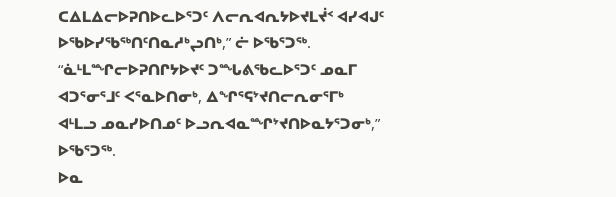ᑕᐃᒪᐃᓕᐅᕈᑎᐅᓚᐅᕐᑐᑦ ᐱᓕᕆᐊᕆᔭᐅᔪᒪᔫᑉ ᐊᓯᐊᒍᑦ ᐅᖃᐅᓯᖃᖅᑎᑦᑎᓇᓱᒃᖢᑎᒃ,” ᓖ ᐅᖃᕐᑐᖅ.
“ᓈᒻᒪᙱᓕᐅᕈᑎᒋᔭᐅᔪᑦ ᑐᙵᕕᖃᓚᐅᕐᑐᑦ ᓄᓇᒥ ᐊᑐᕐᓂᕐᒧᑦ ᐸᕐᓇᐅᑎᓂᒃ, ᐃᖏᕐᕋᔾᔪᑎᓕᕆᓂᕐᒥᒃ ᐊᒻᒪᓗ ᓄᓇᓯᐅᑎᓄᑦ ᐅᓗᕆᐊᓇᙱᔾᔪᑎᐅᓇᔭᕐᑐᓂᒃ,” ᐅᖃᕐᑐᖅ.
ᐅᓇ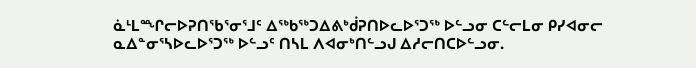ᓈᒻᒪᙱᓕᐅᕈᑎᖃᕐᓂᕐᒧᑦ ᐃᖅᑲᖅᑐᐃᕕᒃᑰᕈᑎᐅᓚᐅᕐᑐᖅ ᐅᓪᓗᓂ ᑕᓪᓕᒪᓂ ᑭᓯᐊᓂᓕ ᓇᐃᓐᓂᕐᓴᐅᓚᐅᕐᑐᖅ ᐅᓪᓗᑦ ᑎᓴᒪ ᐱᐊᓂᒃᑎᓪᓗᒍ ᐃᓱᓕᑎᑕᐅᓪᓗᓂ.